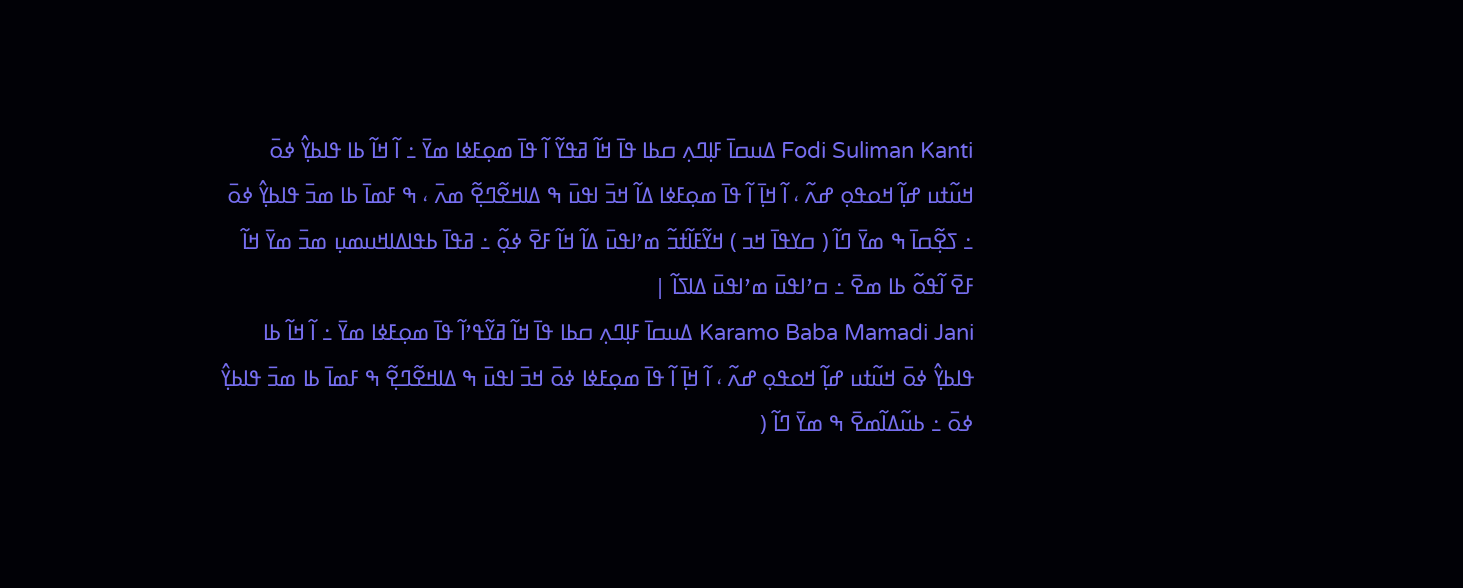Fodi Suliman Kanti ߡߎߛߊ߫ ߓߊ߲ߣߍ߲ ߛߕߊ ߟߊ߫ ߞߊ߬ ߥߟߌ߬ ߊ߬ ߟߊ߫ ߘߋ߲ߓߦߊ ߘߌ߫ ߸ ߊ߬ ߞߊ߬ ߕߊ ߟߊߕߌ߲߮ ߦߋ߫ ߞߎ߬ߙߎ ߝߊ߲߬ ߞߋߟߋ߲ ߝߍ߬ ، ߊ߬ ߞߊ߲߫ ߊ߬ ߟߊ߫ ߘߋ߲ߓߦߊ ߡߊ߬ ߞߏ߫ ߊߟߎ߫ ߒ ߡߊߞߐ߬ߣߐ߲߬ ߘߍ߫ ، ߒ ߓߘߊ߫ ߕߊ ߘߏ߫ ߟߊߕߌ߲߮ ߦߋ߫ ߸ ߖߐ߲߬ߛߊ߫ ߒ ߘߌ߫ ߣߊ߬ ( ߛߌߟߊ߫ ߞߏ ) ߞߌ߬ߓߊ߬ߙߏ߬ ߘߴߊߟߎ߫ ߡߊ߬ ߞߊ߬ ߓߐ߫ ߦߋ߲߬ ߸ ߥߟߊ߫ ߕߟߊߡߊߞߎߘߎ߲ ߘߏ߫ ߘߌ߫ ߞߊ߬ ߓߐ߫ ߊ߬ߟߋ߬ ߕߊ ߘߐ߫ ߸ ߛߴߊߟߎ߫ ߘߴߊߟߎ߫ ߡߊߖߊ߬ |
Karamo Baba Mamadi Jani ߡߎߛߊ߫ ߓߊ߲ߣߍ߲ ߛߕߊ ߟߊ߫ ߞߊ߬ ߥߌ߬ߟߴߊ߬ ߟߊ߫ ߘߋ߲ߓߦߊ ߘߌ߫ ߸ ߊ߬ ߞߊ߬ ߕߊ ߟߊߕߌ߲߮ ߦߋ߫ ߞߎ߬ߙߎ ߝߊ߲߬ ߞߋߟߋ߲ ߝߍ߬ ، ߊ߬ ߞߊ߲߫ ߊ߬ ߟߊ߫ ߘߋ߲ߓߦߊ ߦߋ߫ ߞߏ߫ ߊߟߎ߫ ߒ ߡߊߞߐ߬ߣߐ߲߬ ߒ ߓߘߊ߫ ߕߊ ߘߏ߫ ߟߊߕߌ߲߮ ߦߋ߫ ߸ ߕߎ߬ߡߊ߬ߘߐ߫ ߒ ߘߌ߫ ߣߊ߬ (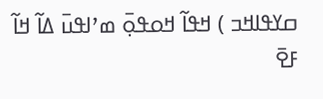ߛߌߟߊߞߏ ) ߞߟߊ߬ ߞߋߟߋ߲߫ ߘߴߊߟߎ߫ ߡߊ߬ ߞߊ߬ ߓߐ߫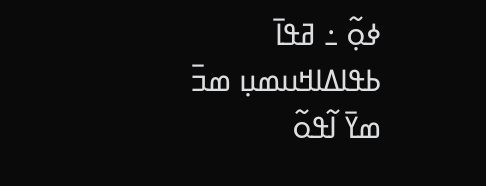ߦߋ߲߬ ߸ ߥߟߊ߫ ߕߟߊߡߊߞߎߘߎ߲ ߘߏ߫ ߘߌ߫ ߊ߬ߟߋ߬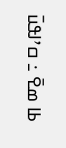ߕߊ ߘߐ߫ ߸ ߛߴߊߟߎ߫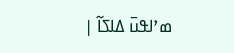ߘߴߊߟߎ߫ ߡߊߖߊ߬ |